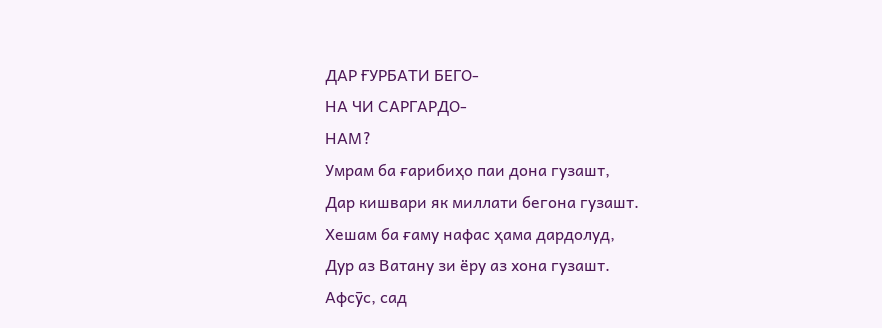ДАР ҒУРБАТИ БЕГО-
НА ЧИ САРГАРДО-
НАМ?
Умрам ба ғарибиҳо паи дона гузашт,
Дар кишвари як миллати бегона гузашт.
Хешам ба ғаму нафас ҳама дардолуд,
Дур аз Ватану зи ёру аз хона гузашт.
Афсӯс, сад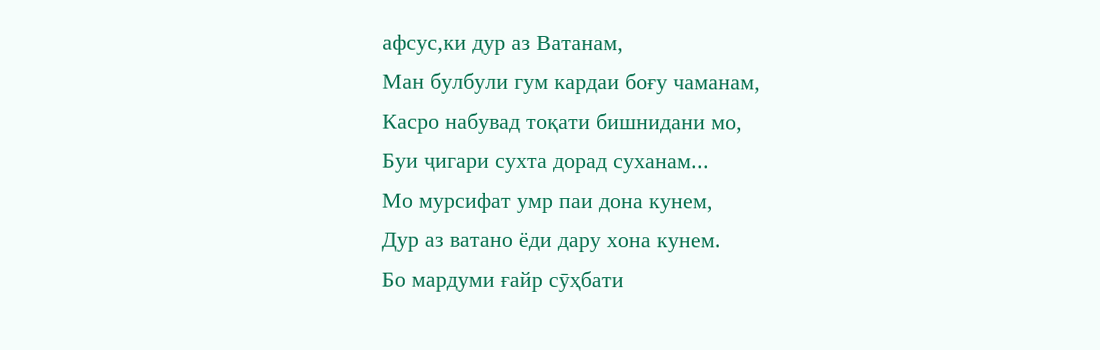афсус,ки дур аз Ватанам,
Ман булбули гум кардаи боғу чаманам,
Касро набувад тоқати бишнидани мо,
Буи ҷигари сухта дорад суханам...
Мо мурсифат умр паи дона кунем,
Дур аз ватано ёди дару хона кунем.
Бо мардуми ғайр сӯҳбати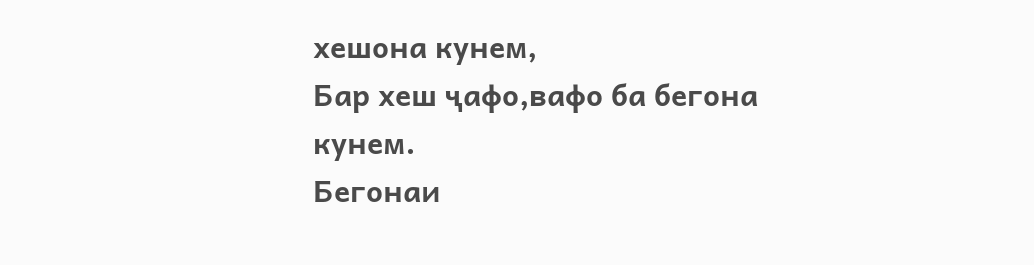хешона кунем,
Бар хеш ҷафо,вафо ба бегона кунем.
Бегонаи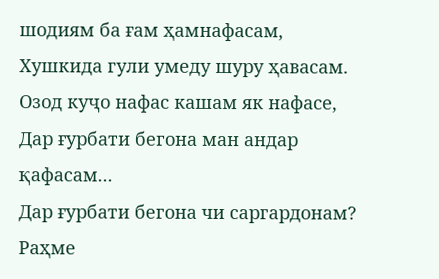шодиям ба ғам ҳамнафасам,
Хушкида гули умеду шуру ҳавасам.
Озод куҷо нафас кашам як нафасе,
Дар ғурбати бегона ман андар қафасам...
Дар ғурбати бегона чи саргардонам?
Раҳме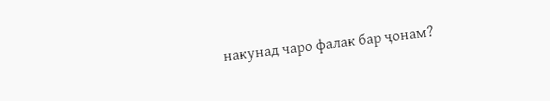накунад чаро фалак бар ҷонам?